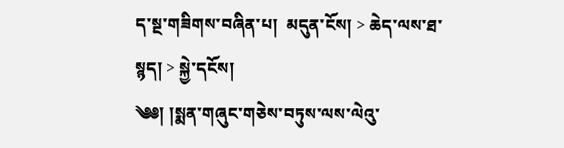ད་སྔ་གཟིགས་བཞིན་པ།  མདུན་ངོས། > ཆེད་ལས་ཐ་སྙད། > སྐྱེ་དངོས།
༄༅། །སྨན་གཞུང་གཅེས་བཏུས་ལས་ལེའུ་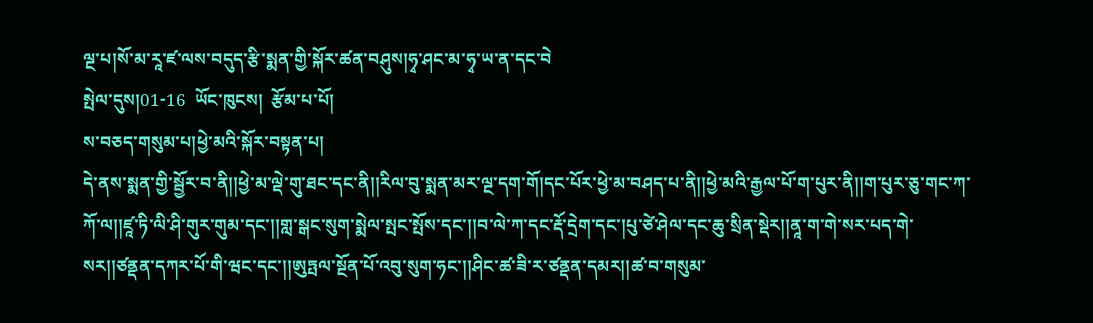ལྔ་པ།སོ་མ་རཱ་ཛ་ལས་བདུད་རྩི་སྨན་གྱི་སྐོར་ཚན་བཤུས།ཧྭ་ཤང་མ་ཧྭ་ཡ་ན་དང་བེ
སྤེལ་དུས།01-16  ཡོང་ཁུངས།  རྩོམ་པ་པོ།
ས་བཅད་གསུམ་པ།ཕྱེ་མའི་སྐོར་བསྟན་པ།
དེ་ནས་སྨན་གྱི་སྦྱོར་བ་ནི།།ཕྱེ་མ་ལྡེ་གུ་ཐང་དང་ནི།།རིལ་བུ་སྨན་མར་ལྔ་དག་གོ།དང་པོར་ཕྱེ་མ་བཤད་པ་ནི།།ཕྱེ་མའི་རྒྱལ་པོ་ག་པུར་ནི།།ག་པུར་ཅུ་གང་ཀ་ཀོ་ལ།།ཛཱ་ཏི་ལི་ཤི་གུར་གུམ་དང་།།གླ་སྒང་སུག་སྨེལ་སྤང་སྤོས་དང་།།བ་ལེ་ཀ་དང་རྡོ་དྲེག་དང་།པུ་ཙེ་ཤེལ་དང་ཆུ་སྲིན་སྡེར།།ནཱ་ག་གེ་སར་པད་གེ་སར།།ཙནྡན་དཀར་པོ་གི་ཝང་དང་།།ཨུཏྤལ་སྔོན་པོ་འབུ་སུག་ཧང་།།ཤིང་ཚ་ཟི་ར་ཙནྡན་དམར།།ཚ་བ་གསུམ་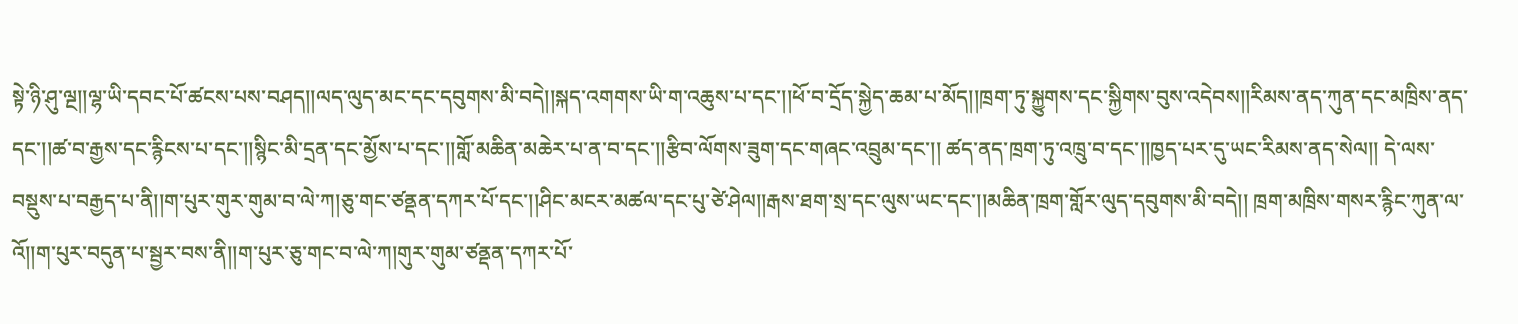སྟེ་ཉི་ཤུ་ལྔ།།ལྷ་ཡི་དབང་པོ་ཚངས་པས་བཤད།།ལད་ལུད་མང་དང་དབུགས་མི་བདེ།།སྐད་འགགས་ཡི་ག་འཆུས་པ་དང་།།ཕོ་བ་དྲོད་སྐྱེད་ཆམ་པ་མོད།།ཁྲག་ཏུ་སྐྱུགས་དང་སྐྱིགས་བུས་འདེབས།།རིམས་ནད་ཀུན་དང་མཁྲིས་ནད་དང་།།ཚ་བ་རྒྱས་དང་རྙིངས་པ་དང་།།སྙིང་མི་དྲན་དང་མྱོས་པ་དང་།།གློ་མཆིན་མཆེར་པ་ན་བ་དང་།།རྩིབ་ལོགས་ཟུག་དང་གཞང་འབྲུམ་དང་།། ཚད་ནད་ཁྲག་ཏུ་འཁྲུ་བ་དང་།།ཁྱད་པར་དུ་ཡང་རིམས་ནད་སེལ།། དེ་ལས་བསྡུས་པ་བརྒྱད་པ་ནི།།ག་པུར་གུར་གུམ་བ་ལེ་ཀ།ཅུ་གང་ཙནྡན་དཀར་པོ་དང་།།ཤིང་མངར་མཚལ་དང་པུ་ཙེ་ཤེལ།།རྒས་ཐག་སྲ་དང་ལུས་ཡང་དང་།།མཆིན་ཁྲག་གློར་ལུད་དབུགས་མི་བདེ།། ཁྲག་མཁྲིས་གསར་རྙིང་ཀུན་ལ་འོ།།ག་པུར་བདུན་པ་སྦྱར་བས་ནི།།ག་པུར་ཅུ་གང་བ་ལེ་ཀ།གུར་གུམ་ཙནྡན་དཀར་པོ་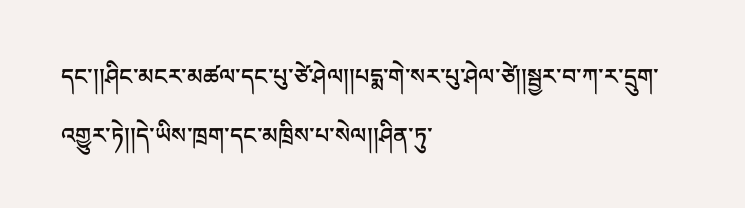དང་།།ཤིང་མངར་མཚལ་དང་པུ་ཙེ་ཤེལ།།པདྨ་གེ་སར་པུ་ཤེལ་ཙེ།།སྦྱར་བ་ཀ་ར་དྲུག་འགྱུར་ཏེ།།དེ་ཡིས་ཁྲག་དང་མཁྲིས་པ་སེལ།།ཤིན་ཏུ་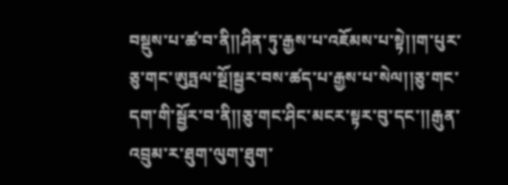བསྡུས་པ་ཚ་བ་ནི།།ཤིན་ཏུ་རྒྱས་པ་འཇོམས་པ་སྟེ།།ག་པུར་ཅུ་གང་ཨུཏྤལ་སྔོ།སྦྱར་བས་ཚད་པ་རྒྱས་པ་སེལ།།ཅུ་གང་དག་གི་སྦྱོར་བ་ནི།།ཅུ་གང་ཤིང་མངར་སྟར་བུ་དང་།།རྒུན་འབྲུམ་ར་ཐུག་ལུག་ཐུག་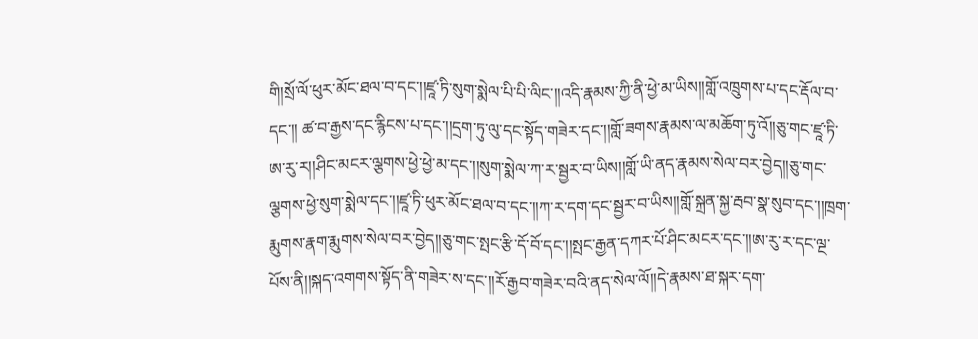གི།སྲོ་ལོ་ཕུར་མོང་ཐལ་བ་དང་།།ཛཱ་ཏི་སུག་སྨེལ་པི་པི་ལིང་།།འདི་རྣམས་ཀྱི་ནི་ཕྱེ་མ་ཡིས།།གློ་འཁྲུགས་པ་དང་རྡོལ་བ་དང་།། ཚ་བ་རྒྱས་དང་རྙིངས་པ་དང་།།དྲག་ཏུ་ལུ་དང་སྟོད་གཟེར་དང་།།གློ་ཟགས་རྣམས་ལ་མཆོག་ཏུ་འོ།།ཅུ་གང་ཛཱ་ཏི་ཨ་རུ་ར།།ཤིང་མངར་ལྕགས་ཕྱེ་ཕྱེ་མ་དང་།།སུག་སྨེལ་ཀ་ར་སྦྱར་བ་ཡིས།།གློ་ཡི་ནད་རྣམས་སེལ་བར་བྱེད།།ཅུ་གང་ལྕགས་ཕྱེ་སུག་སྨེལ་དང་།།ཛཱ་ཏི་ཕུར་མོང་ཐལ་བ་དང་།།ཀ་ར་དག་དང་སྦྱར་བ་ཡིས།།གློ་སྐྲན་སྐྱ་རྦབ་སྣ་སུབ་དང་།།ཁྲག་རྨུགས་རྣག་རྨུགས་སེལ་བར་བྱེད།།ཅུ་གང་སྤང་རྩི་དོ་བོ་དང་།།སྤང་རྒྱན་དཀར་པོ་ཤིང་མངར་དང་།།ཨ་རུ་ར་དང་ལྔ་པོས་ནི།།སྐད་འགགས་སྟོད་ནི་གཟེར་ས་དང་།།རོ་རྒྱབ་གཟེར་བའི་ནད་སེལ་ལོ།།དེ་རྣམས་ཐ་སྐར་དག་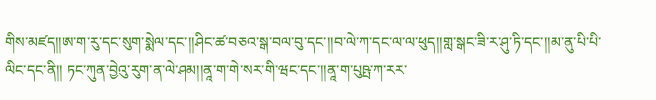གིས་མཛད།།ཨ་ག་རུ་དང་སུག་སྨེལ་དང་།།ཤིང་ཚ་བཅའ་སྒ་བལ་བུ་དང་།།བ་ལེ་ཀ་དང་ལ་ལ་ཕུད།།གླ་སྒང་ཟི་ར་ཤུ་ཏི་དང་།།མ་ནུ་པི་པི་ལིང་དང་ནི།། ཏང་ཀུན་བྱེའུ་རུག་ན་ལེ་ཤམ།།ནཱ་ག་གེ་སར་གི་ཝང་དང་།།ནཱ་ག་པུཥྤ་ཀ་རར་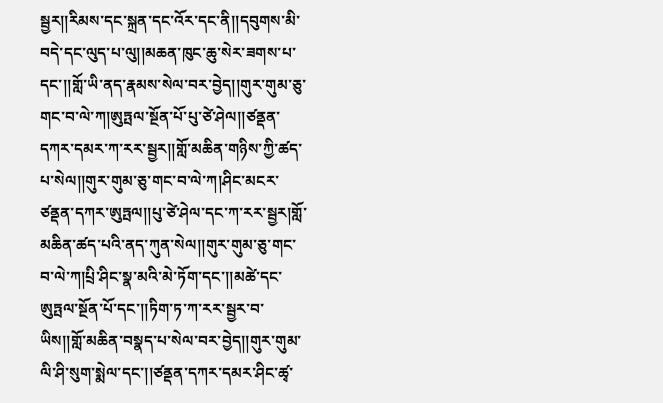སྦྱར།།རིམས་དང་སྐྲན་དང་འོར་དང་ནི།།དབུགས་མི་བདེ་དང་ལུད་པ་ལུ།།མཆན་ཁུང་ཆུ་སེར་ཟགས་པ་དང་།།གློ་ཡི་ནད་རྣམས་སེལ་བར་བྱེད།།གུར་གུམ་ཅུ་གང་བ་ལེ་ཀ།ཨུཏྤལ་སྔོན་པོ་པུ་ཙེ་ཤེལ།།ཙནྡན་དཀར་དམར་ཀ་རར་སྦྱར།།གློ་མཆིན་གཉིས་ཀྱི་ཚད་པ་སེལ།།གུར་གུམ་ཅུ་གང་བ་ལེ་ཀ།ཤིང་མངར་ཙནྡན་དཀར་ཨུཏྤལ།།པུ་ཙེ་ཤེལ་དང་ཀ་རར་སྦྱར།གློ་མཆིན་ཚད་པའི་ནད་ཀུན་སེལ།།གུར་གུམ་ཅུ་གང་བ་ལེ་ཀ།པྲི་ཤིང་སྣ་མའི་མེ་ཏོག་དང་།།མཚེ་དང་ཨུཏྤལ་སྔོན་པོ་དང་།།ཏིག་ཏ་ཀ་རར་སྦྱར་བ་ཡིས།།གློ་མཆིན་བསྣད་པ་སེལ་བར་བྱེད།།གུར་གུམ་ལི་ཤི་སུག་སྨེལ་དང་།།ཙནྡན་དཀར་དམར་ཤིང་ཚྭ་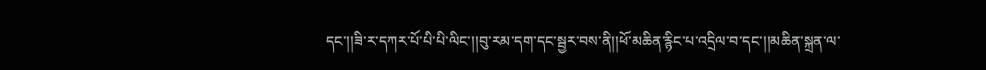དང་།།ཟི་ར་དཀར་པོ་པི་པི་ལིང་།།བུ་རམ་དག་དང་སྦྱར་བས་ནི།།ཕོ་མཆིན་རྙིང་པ་འདྲིལ་བ་དང་།།མཆིན་སྐྲན་ལ་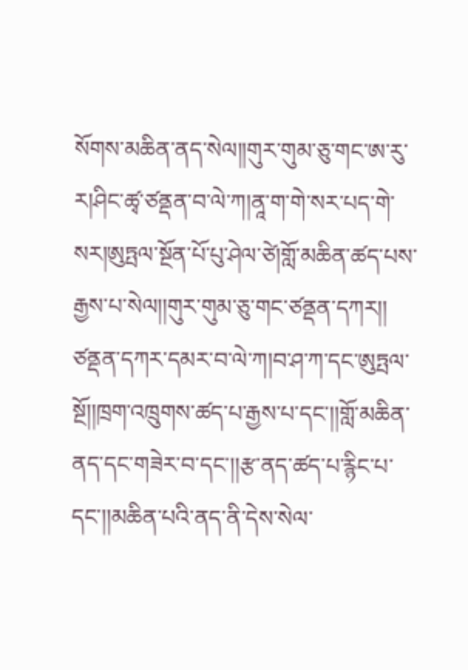སོགས་མཆིན་ནད་སེལ།།གུར་གུམ་ཅུ་གང་ཨ་རུ་ར།ཤིང་ཚྭ་ཙནྡན་བ་ལེ་ཀ།ནཱ་ག་གེ་སར་པད་གེ་སར།ཨུཏྤལ་སྔོན་པོ་པུ་ཤེལ་ཙེ།གློ་མཆིན་ཚད་པས་རྒྱས་པ་སེལ།།གུར་གུམ་ཅུ་གང་ཙནྡན་དཀར།། ཙནྡན་དཀར་དམར་བ་ལེ་ཀ།བ་ཤ་ཀ་དང་ཨུཏྤལ་སྔོ།།ཁྲག་འཁྲུགས་ཚད་པ་རྒྱས་པ་དང་།།གློ་མཆིན་ནད་དང་གཟེར་བ་དང་།།རྩ་ནད་ཚད་པ་རྙིང་པ་དང་།།མཆིན་པའི་ནད་ནི་དེས་སེལ་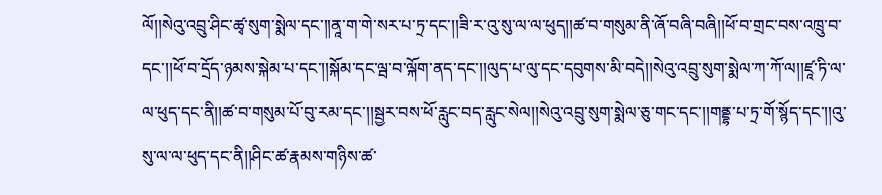ལོ།།སེའུ་འབྲུ་ཤིང་ཚྭ་སུག་སྨེལ་དང་།།ནཱ་ག་གེ་སར་པ་ཏྲ་དང་།།ཟི་ར་འུ་སུ་ལ་ལ་ཕུད།།ཚ་བ་གསུམ་ནི་ཞོ་བཞི་བཞི།།ཕོ་བ་གྲང་བས་འཁྲུ་བ་དང་།།ཕོ་བ་དྲོད་ཉམས་སྐེམ་པ་དང་།།སྐོམ་དང་ལྦ་བ་ལྐོག་ནད་དང་།།ལུད་པ་ལུ་དང་དབུགས་མི་བདེ།།སེའུ་འབྲུ་སུག་སྨེལ་ཀ་ཀོ་ལ།།ཛཱ་ཏི་ལ་ལ་ཕུད་དང་ནི།།ཚ་བ་གསུམ་པོ་བུ་རམ་དང་།།སྦྱར་བས་ཕོ་རླུང་བད་རླུང་སེལ།།སེའུ་འབྲུ་སུག་སྨེལ་ཅུ་གང་དང་།།གནྡྷ་པ་ཏྲ་གོ་སྙོད་དང་།།འུ་སུ་ལ་ལ་ཕུད་དང་ནི།།ཤིང་ཚ་རྣམས་གཉིས་ཚ་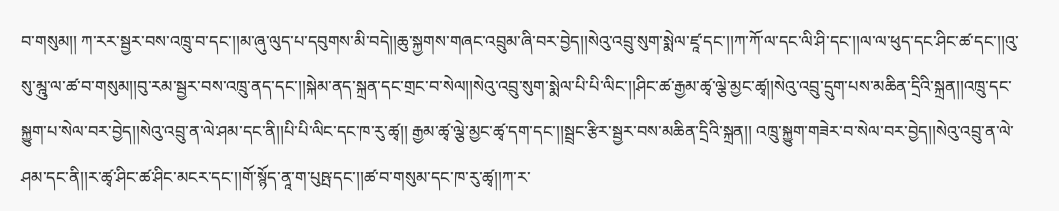བ་གསུམ།། ཀ་རར་སྦྱར་བས་འཁྲུ་བ་དང་།།མ་ཞུ་ལུད་པ་དབུགས་མི་བདེ།།ཆུ་སྐྱགས་གཞང་འབྲུམ་ཞི་བར་བྱེད།།སེའུ་འབྲུ་སུག་སྨེལ་ཛཱ་དང་།།ཀ་ཀོ་ལ་དང་ལི་ཤི་དང་།།ལ་ལ་ཕུད་དང་ཤིང་ཚ་དང་།།འུ་སུ་མྰུ་ལ་ཚ་བ་གསུམ།།བུ་རམ་སྦྱར་བས་འཁྲུ་ནད་དང་།།སྐེམ་ནད་སྐྲན་དང་གྲང་བ་སེལ།།སེའུ་འབྲུ་སུག་སྨེལ་པི་པི་ལིང་།།ཤིང་ཚ་རྒྱམ་ཚྭ་ལྕེ་མྱང་ཚྭ།།སེའུ་འབྲུ་དྲུག་པས་མཆིན་དྲིའི་སྐྲན།།འཁྲུ་དང་སྐྱུག་པ་སེལ་བར་བྱེད།།སེའུ་འབྲུ་ན་ལེ་ཤམ་དང་ནི།།པི་པི་ལིང་དང་ཁ་རུ་ཚྭ།། རྒྱམ་ཚྭ་ལྕེ་མྱང་ཚྭ་དག་དང་།།སྦྲང་རྩིར་སྦྱར་བས་མཆིན་དྲིའི་སྐྲན།། འཁྲུ་སྐྱུག་གཟེར་བ་སེལ་བར་བྱེད།།སེའུ་འབྲུ་ན་ལེ་ཤམ་དང་ནི།།ར་ཚྭ་ཤིང་ཚ་ཤིང་མངར་དང་།།གོ་སྙོད་ནཱ་ག་པུཥྤ་དང་།།ཚ་བ་གསུམ་དང་ཁ་རུ་ཚྭ།།ཀ་ར་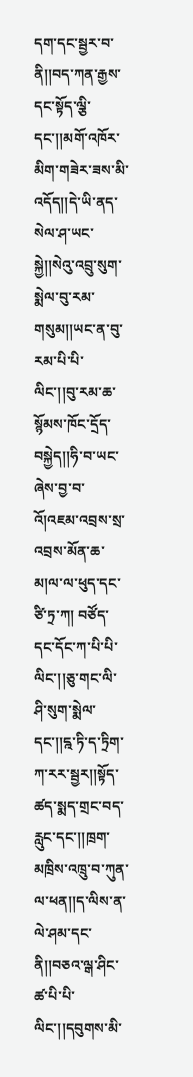དག་དང་སྦྱར་བ་ནི།།བད་ཀན་རྒྱས་དང་སྟོད་ལྕི་དང་།།མགོ་འཁོར་མིག་གཟེར་ཟས་མི་འདོད།།དེ་ཡི་ནད་སེལ་ཤ་ཡང་སྐྱེ།།སེའུ་འབྲུ་སུག་སྨེལ་བུ་རམ་གསུམ།།ཡང་ན་བུ་རམ་པི་པི་ལིང་།།བུ་རམ་ཆ་སྙོམས་ཁོང་དྲོད་བསྐྱེད།།ཧི་བ་ཡང་ཞེས་བྱ་བ་འོ།འཇམ་འབྲས་སྲ་འབྲས་མོན་ཆ་མ།ལ་ལ་ཕུད་དང་ཙི་ཏྲ་ཀ། བཙོད་དང་དོང་ཀ་པི་པི་ལིང་།།ཅུ་གང་ལི་ཤི་སུག་སྨེལ་དང་།།དྰ་ཏི་ད་ཏྲིག་ཀ་རར་སྦྱར།།སྟོད་ཚད་སྨད་གྲང་བད་རླུང་དང་།།ཁྲག་མཁྲིས་འཁྲུ་བ་ཀུན་ལ་ཕན།།ད་ལིས་ན་ལེ་ཤམ་དང་ནི།།བཅའ་ལྒ་ཤིང་ཚ་པི་པི་ལིང་།།དབུགས་མི་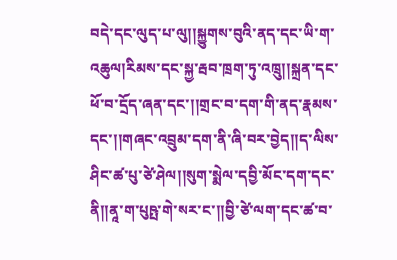བདེ་དང་ལུད་པ་ལུ།།སྐྱུགས་བུའི་ནད་དང་ཡི་ག་འཆུལ།རིམས་དང་སྐྱ་རྦབ་ཁྲག་ཏུ་འཁྲུ།།སྐྲན་དང་ཕོ་བ་དྲོད་ཞན་དང་།།གྲང་བ་དག་གི་ནད་རྣམས་དང་།།གཞང་འབྲུམ་དག་ནི་ཞི་བར་བྱེད།།ད་ལིས་ཤིང་ཚ་པུ་ཙེ་ཤེལ།།སུག་སྨེལ་དབྱི་མོང་དག་དང་ནི།།ནཱ་ག་པུཥྤ་གེ་སར་ང་།།བྱི་ཙེ་ལག་དང་ཚ་བ་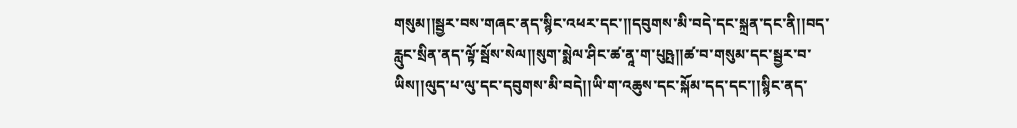གསུམ།།སྦྱར་བས་གཞང་ནད་སྙིང་འཕར་དང་།།དབུགས་མི་བདེ་དང་སྐྲན་དང་ནི།།བད་རླུང་སྲིན་ནད་ལྟོ་སྦོས་སེལ།།སུག་སྨེལ་ཤིང་ཚ་ནཱ་ག་པུཥྤ།།ཚ་བ་གསུམ་དང་སྦྱར་བ་ཡིས།།ལུད་པ་ལུ་དང་དབུགས་མི་བདེ།།ཡི་ག་འཆུས་དང་སྐོམ་དད་དང་།།སྙིང་ནད་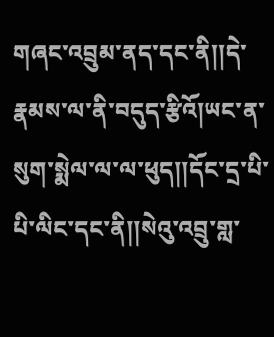གཞང་འབྲུམ་ནད་དང་ནི།།དེ་རྣམས་ལ་ནི་བདུད་རྩིའོ།ཡང་ན་སུག་སྨེལ་ལ་ལ་ཕུད།།དོང་དྲ་པི་པི་ལིང་དང་ནི།།སེའུ་འབྲུ་གླ་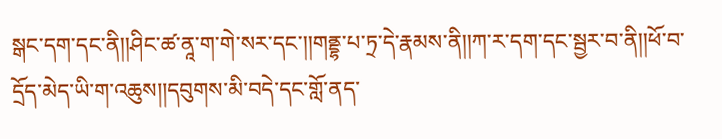སྒང་དག་དང་ནི།།ཤིང་ཚ་ནཱ་ག་གེ་སར་དང་།།གནྡྷ་པ་ཏྲ་དེ་རྣམས་ནི།།ཀ་ར་དག་དང་སྦྱར་བ་ནི།།ཕོ་བ་དྲོད་མེད་ཡི་ག་འཆུས།།དབུགས་མི་བདེ་དང་གློ་ནད་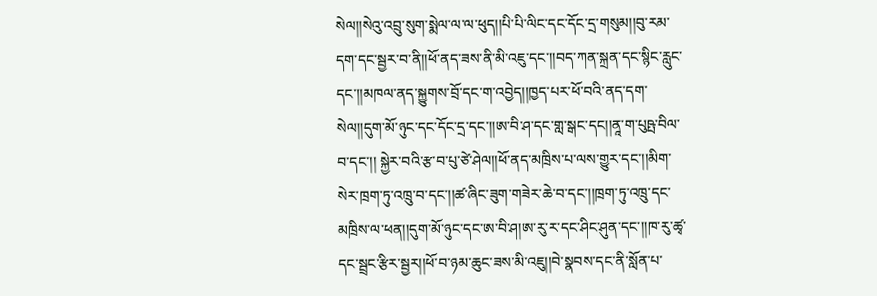སེལ།།སེའུ་འབྲུ་སུག་སྨེལ་ལ་ལ་ཕུད།།པི་པི་ལིང་དང་དོང་དྲ་གསུམ།།བུ་རམ་དག་དང་སྦྱར་བ་ནི།།ཕོ་ནད་ཟས་ནི་མི་འཇུ་དང་།།བད་ཀན་སྐྲན་དང་སྙིང་རླུང་དང་།།མཁལ་ནད་སྐྱུགས་བྲོ་དང་ག་འབྱེད།།ཁྱད་པར་ཕོ་བའི་ནད་དག་སེལ།།དུག་མོ་ཉུང་དང་དོང་དྲ་དང་།།ཨ་བི་ཤ་དང་གླ་སྒང་དང།།ནཱ་ག་པུཥྤ་བིལ་བ་དང་།། སྐྱེར་བའི་རྩ་བ་པུ་ཙེ་ཤེལ།།ཕོ་ནད་མཁྲིས་པ་ལས་གྱུར་དང་།།མིག་སེར་ཁྲག་ཏུ་འཁྲུ་བ་དང་།།ཚ་ཞིང་ཟུག་གཟེར་ཆེ་བ་དང་།།ཁྲག་ཏུ་འཁྲུ་དང་མཁྲིས་ལ་ཕན།།དུག་མོ་ཉུང་དང་ཨ་བི་ཤ།ཨ་རུ་ར་དང་ཤིང་ཤུན་དང་།།ཁ་རུ་ཚྭ་དང་སྦྲང་རྩིར་སྦྱར།།ཕོ་བ་ཉམ་ཆུང་ཟས་མི་འཇུ།།བེ་སྣབས་དང་ནི་སློན་པ་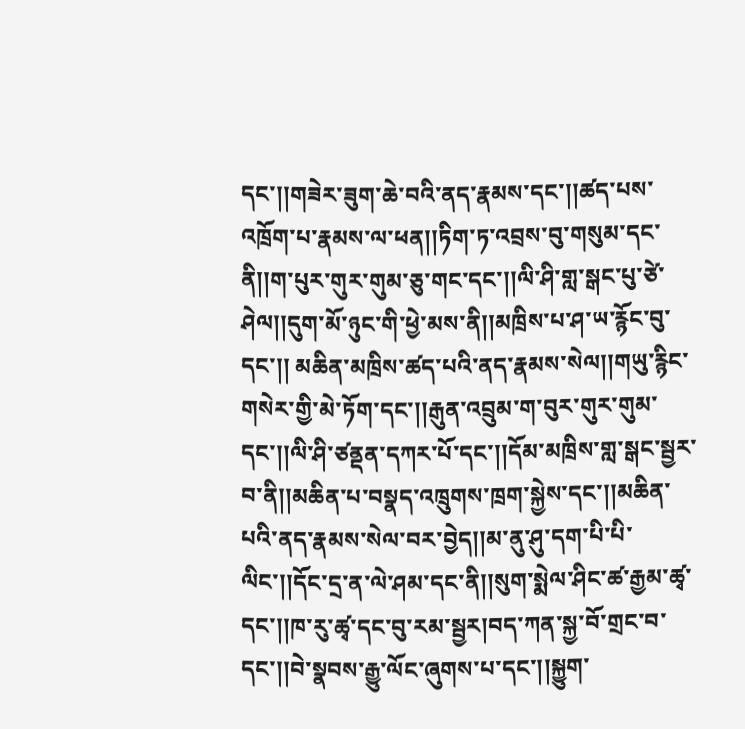དང་།།གཟེར་ཟུག་ཆེ་བའི་ནད་རྣམས་དང་།།ཚད་པས་འཁྲོག་པ་རྣམས་ལ་ཕན།།ཏིག་ཏ་འབྲས་བུ་གསུམ་དང་ནི།།ག་པུར་གུར་གུམ་ཅུ་གང་དང་།།ལི་ཤི་གླ་སྒང་པུ་ཙེ་ཤེལ།།དུག་མོ་ཉུང་གི་ཕྱེ་མས་ནི།།མཁྲིས་པ་ཤ་ཡ་རྙོང་བུ་དང་།། མཆིན་མཁྲིས་ཚད་པའི་ནད་རྣམས་སེལ།།གཡུ་རྙིང་གསེར་གྱི་མེ་ཏོག་དང་།།རྒུན་འབྲུམ་ག་བུར་གུར་གུམ་དང་།།ལི་ཤི་ཙནྡན་དཀར་པོ་དང་།།དོམ་མཁྲིས་གླ་སྒང་སྦྱར་བ་ནི།།མཆིན་པ་བསྣད་འཁྲུགས་ཁྲག་སྐྱེས་དང་།།མཆིན་པའི་ནད་རྣམས་སེལ་བར་བྱེད།།མ་ནུ་ཤུ་དག་པི་པི་ལིང་།།དོང་དྲ་ན་ལེ་ཤམ་དང་ནི།།སུག་སྨེལ་ཤིང་ཚ་རྒྱམ་ཚྭ་དང་།།ཁ་རུ་ཚྭ་དང་བུ་རམ་སྦྱར།བད་ཀན་སྐྱ་བོ་གྲང་བ་དང་།།བེ་སྣབས་རྒྱུ་ལོང་ཞུགས་པ་དང་།།སྐྱུག་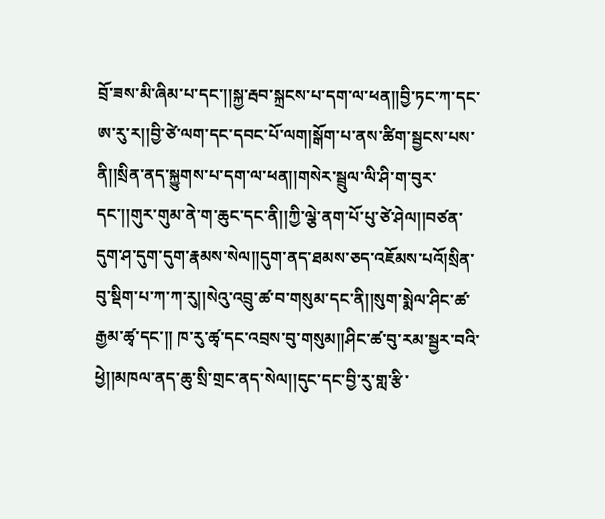བྲོ་ཟས་མི་ཞིམ་པ་དང་།།སྐྱ་རྦབ་སྐྲངས་པ་དག་ལ་ཕན།།བྱི་ཏང་ཀ་དང་ཨ་རུ་ར།།བྱི་ཙེ་ལག་དང་དབང་པོ་ལག།སྒོག་པ་ནས་ཚིག་སྦྱངས་པས་ནི།།སྲིན་ནད་སྐྱུགས་པ་དག་ལ་ཕན།།གསེར་སྦྲུལ་ལི་ཤི་ག་བུར་དང་།།གུར་གུམ་ནེ་ག་ཆུང་དང་ནི།།ཀྱི་ལྕེ་ནག་པོ་པུ་ཙེ་ཤེལ།།བཙན་དུག་ཤ་དུག་དུག་རྣམས་སེལ།།དུག་ནད་ཐམས་ཅད་འཇོམས་པའོ།སྲིན་བུ་སྡིག་པ་ཀ་ཀ་རུ།།སེའུ་འབྲུ་ཚ་བ་གསུམ་དང་ནི།།སུག་སྨེལ་ཤིང་ཚ་རྒྱམ་ཚྭ་དང་།། ཁ་རུ་ཚྭ་དང་འབྲས་བུ་གསུམ།།ཤིང་ཚ་བུ་རམ་སྦྱར་བའི་ཕྱེ།།མཁལ་ནད་ཆུ་སྲི་གྲང་ནད་སེལ།།དུང་དང་བྱི་རུ་གླ་རྩི་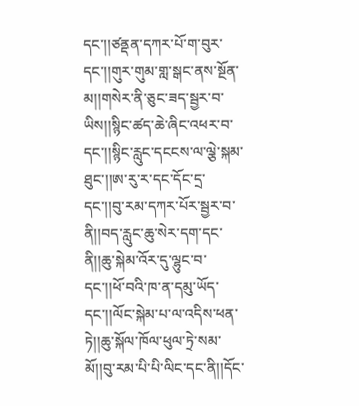དང་།།ཙནྡན་དཀར་པོ་ག་བུར་དང་།།གུར་གུམ་གླ་སྒང་ནས་སྔོན་མ།།གསེར་ནི་ཅུང་ཟད་སྦྱར་བ་ཡིས།།སྙིང་ཚད་ཆེ་ཞིང་འཕར་བ་དང་།།སྙིང་རླུང་དངངས་ལ་ལྕེ་སྐམ་ཐུང་།།ཨ་རུ་ར་དང་དོང་དྲ་དང་།།བུ་རམ་དཀར་པོར་སྦྱར་བ་ནི།།བད་རླུང་ཆུ་སེར་དག་དང་ནི།།ཆུ་སྐེམ་འོར་དུ་ལྷུང་བ་དང་།།ཕོ་བའི་ཁ་ན་དམུ་ཡོད་དང་།།ལོང་སྐེམ་པ་ལ་འདིས་ཕན་ཏེ།།ཆུ་སྐོལ་ཁོལ་ཕུལ་ཏྲེ་སམ་མོ།།བུ་རམ་པི་པི་ལིང་དང་ནི།།དོང་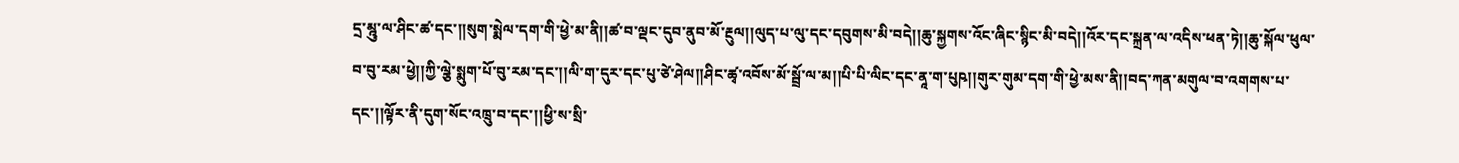དྲ་མྰུ་ལ་ཤིང་ཚ་དང་།།སུག་སྨེལ་དག་གི་ཕྱེ་མ་ནི།།ཚ་བ་ལྡང་དུབ་ནུབ་མོ་རྔུལ།།ལུད་པ་ལུ་དང་དབུགས་མི་བདེ།།ཆུ་སྐྱགས་འོང་ཞིང་སྙིང་མི་བདེ།།འོར་དང་སྐྲན་ལ་འདིས་ཕན་ཏེ།།ཆུ་སྐོལ་ཕུལ་བ་བུ་རམ་ཕྱེ།།ཀྱི་ལྕེ་སྨུག་པོ་བུ་རམ་དང་།།ལི་ག་དུར་དང་པུ་ཙེ་ཤེལ།།ཤིང་ཚྭ་འབོས་མོ་སྦྲོ་ལ་མ།།པི་པི་ལིང་དང་ནཱ་ག་པུཥ།།གུར་གུམ་དག་གི་ཕྱེ་མས་ནི།།བད་ཀན་མགུལ་བ་འགགས་པ་དང་།།ལྟོར་ནི་དུག་སོང་འཁྲུ་བ་དང་།།ཕྱི་ས་སྲི་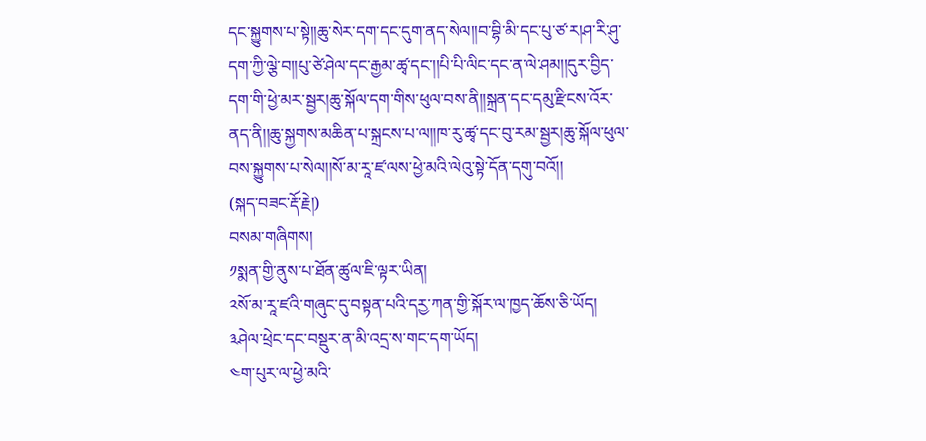དང་སྐྱུགས་པ་སྟེ།།ཆུ་སེར་དག་དང་དུག་ནད་སེལ།།བ་བྷི་མི་དང་པུ་ཙ་ར།ཤ་རི་ཤུ་དག་ཀྱི་ལྕེ་བ།།པུ་ཙེ་ཤེལ་དང་རྒྱམ་ཚྭ་དང་།།པི་པི་ལིང་དང་ན་ལེ་ཤམ།།དུར་བྱིད་དག་གི་ཕྱེ་མར་སྦྱར།ཆུ་སྐོལ་དག་གིས་ཕུལ་བས་ནི།།སྐྲན་དང་དམུ་རྫིངས་འོར་ནད་ནི།།ཆུ་སྐྱགས་མཆིན་པ་སྐྲངས་པ་ལ།།ཁ་རུ་ཚྭ་དང་བུ་རམ་སྦྱར།ཆུ་སྐོལ་ཕུལ་བས་སྐྱུགས་པ་སེལ།།སོ་མ་རཱ་ཛ་ལས་ཕྱེ་མའི་ལེའུ་སྟེ་དོན་དགུ་བའོ།།
(སྐད་བཟང་རྡོ་རྗེ།)
བསམ་གཞིགས།
༡སྨན་གྱི་ནུས་པ་ཐོན་ཚུལ་ཇི་ལྟར་ཡིན།
༢སོ་མ་རཱ་ཛའི་གཞུང་དུ་བསྟན་པའི་དརྱ་ཀན་གྱི་སྐོར་ལ་ཁྱད་ཆོས་ཅི་ཡོད།
༣ཤེལ་ཕྲེང་དང་བསྡུར་ན་མི་འདྲ་ས་གང་དག་ཡོད།
༤ག་པུར་ལ་ཕྱེ་མའི་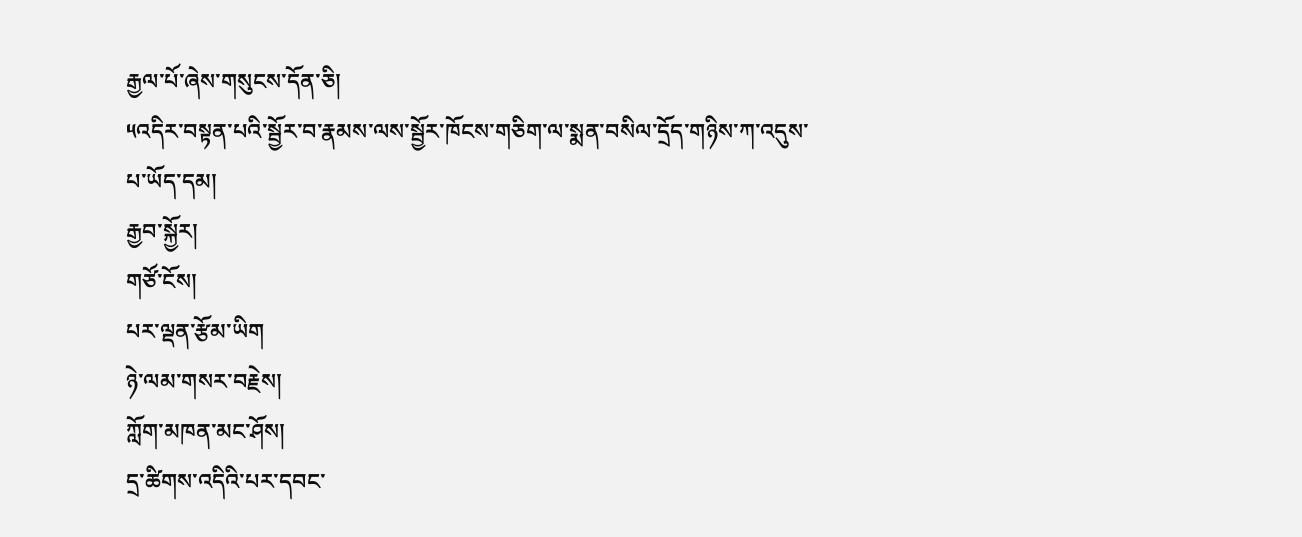རྒྱལ་པོ་ཞེས་གསུངས་དོན་ཅི།
༥འདིར་བསྟན་པའི་སྦྱོར་བ་རྣམས་ལས་སྦྱོར་ཁོངས་གཅིག་ལ་སྨན་བསིལ་དྲོད་གཉིས་ཀ་འདུས་པ་ཡོད་དམ།
རྒྱབ་སྐྱོར།
གཙོ་ངོས།
པར་ལྡན་རྩོམ་ཡིག
ཉེ་ལམ་གསར་བརྗེས།
ཀློག་མཁན་མང་ཤོས།
དྲ་ཚིགས་འདིའི་པར་དབང་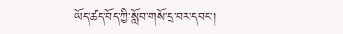ཡོད་ཚད་བོད་ཀྱི་སློབ་གསོ་དྲ་བར་དབང་།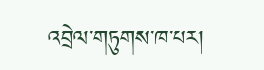འབྲེལ་གཏུགས་ཁ་པར།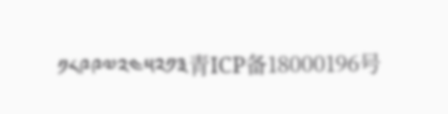༡༨༩༩༧༢༤༥༢༡༣青ICP备18000196号